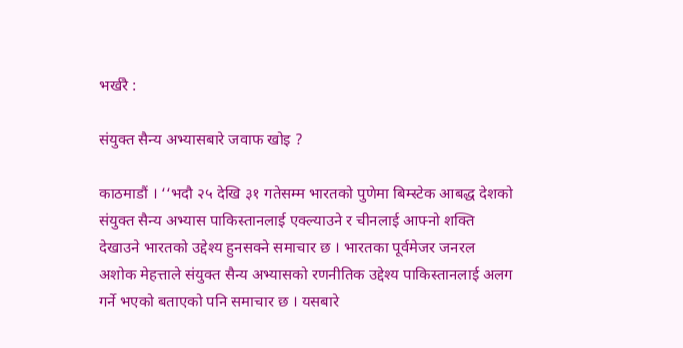भर्खरै :

संयुक्त सैन्य अभ्यासबारे जवाफ खोइ ?

काठमाडौं । ‘‘भदौ २५ देखि ३१ गतेसम्म भारतको पुणेमा बिम्स्टेक आबद्ध देशको संयुक्त सैन्य अभ्यास पाकिस्तानलाई एक्ल्याउने र चीनलाई आफ्नो शक्ति देखाउने भारतको उद्देश्य हुनसक्ने समाचार छ । भारतका पूर्वमेजर जनरल अशोक मेहत्ताले संयुक्त सैन्य अभ्यासको रणनीतिक उद्देश्य पाकिस्तानलाई अलग गर्ने भएको बताएको पनि समाचार छ । यसबारे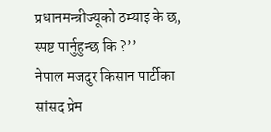प्रधानमन्त्रीज्यूको ठम्याइ के छ, स्पष्ट पार्नुहुन्छ कि ?’’
नेपाल मजदुर किसान पार्टीका सांसद प्रेम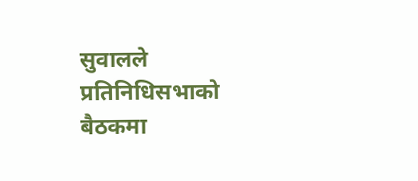सुवालले प्रतिनिधिसभाको बैठकमा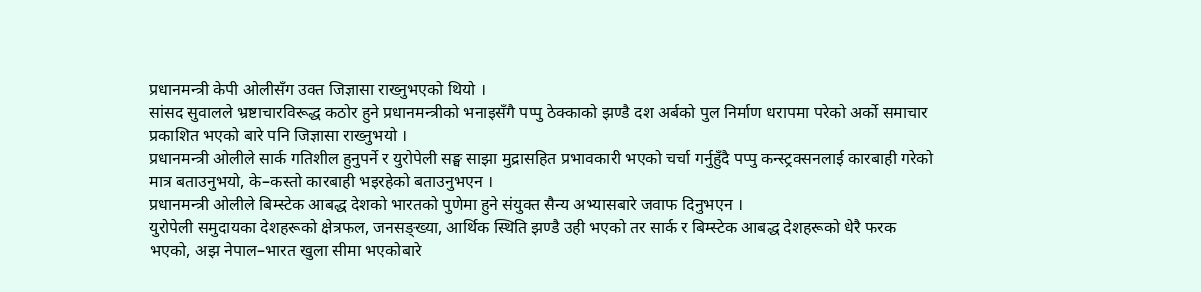प्रधानमन्त्री केपी ओलीसँग उक्त जिज्ञासा राख्नुभएको थियो ।
सांसद सुवालले भ्रष्टाचारविरूद्ध कठोर हुने प्रधानमन्त्रीको भनाइसँगै पप्पु ठेक्काको झण्डै दश अर्बको पुल निर्माण धरापमा परेको अर्को समाचार प्रकाशित भएको बारे पनि जिज्ञासा राख्नुभयो ।
प्रधानमन्त्री ओलीले सार्क गतिशील हुनुपर्ने र युरोपेली सङ्घ साझा मुद्रासहित प्रभावकारी भएको चर्चा गर्नुहुँदै पप्पु कन्स्ट्रक्सनलाई कारबाही गरेको मात्र बताउनुभयो, के–कस्तो कारबाही भइरहेको बताउनुभएन ।
प्रधानमन्त्री ओलीले बिम्स्टेक आबद्ध देशको भारतको पुणेमा हुने संयुक्त सैन्य अभ्यासबारे जवाफ दिनुभएन ।
युरोपेली समुदायका देशहरूको क्षेत्रफल, जनसङ्ख्या, आर्थिक स्थिति झण्डै उही भएको तर सार्क र बिम्स्टेक आबद्ध देशहरूको धेरै फरक भएको, अझ नेपाल–भारत खुला सीमा भएकोबारे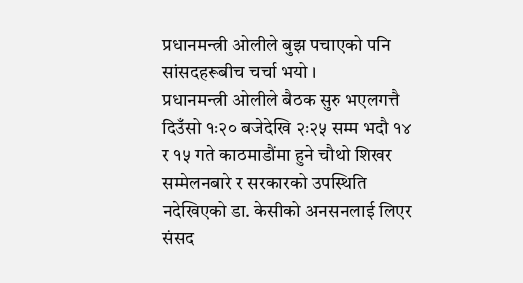प्रधानमन्त्री ओलीले बुझ पचाएको पनि सांसदहरूबीच चर्चा भयो ।
प्रधानमन्त्री ओलीले बैठक सुरु भएलगत्तै दिउँसो १ः२० बजेदेखि २ः२५ सम्म भदौ १४ र १५ गते काठमाडौंमा हुने चौथो शिखर सम्मेलनबारे र सरकारको उपस्थिति नदेखिएको डा. केसीको अनसनलाई लिएर संसद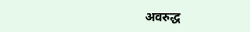अवरुद्ध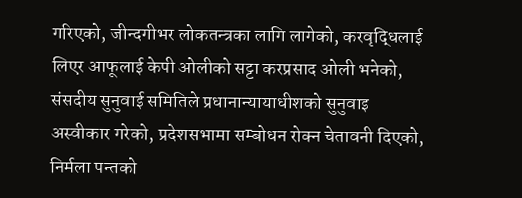गरिएको, जीन्दगीभर लोकतन्त्रका लागि लागेको, करवृद्धिलाई लिएर आफूलाई केपी ओलीको सट्टा करप्रसाद ओली भनेको, संसदीय सुनुवाई समितिले प्रधानान्यायाधीशको सुनुवाइ अस्वीकार गरेको, प्रदेशसभामा सम्बोधन रोक्न चेतावनी दिएको, निर्मला पन्तको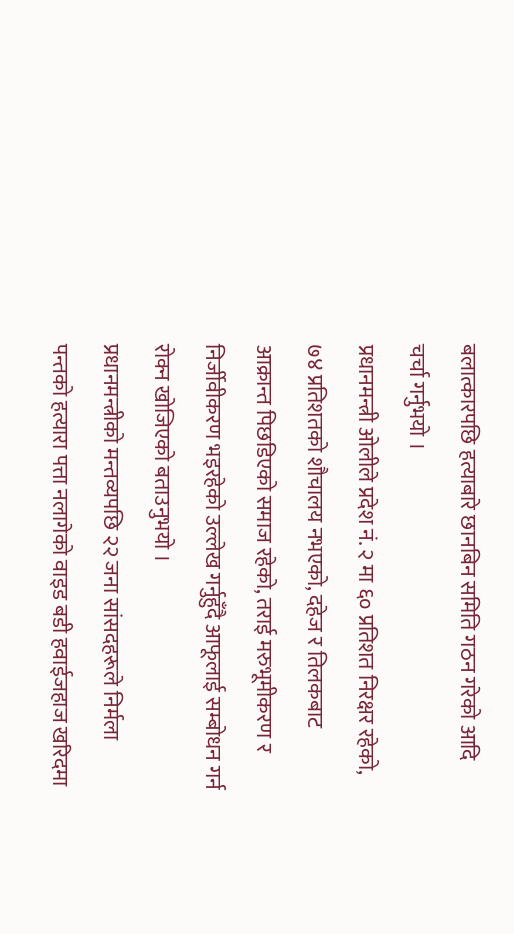बलात्कारपछि हत्याबारे छानबिन समिति गठन गरेको आदि चर्चा गर्नुभयो ।
प्रधानमन्त्री ओलीले प्रदेश नं. २ मा ६० प्रतिशत निरक्षर रहेको, ७४ प्रतिशतको शौचालय नभएको, दहेज र तिलकबाट आक्रान्त पिछडिएको समाज रहेको, तराई मरुभूमीकरण र निर्जीवीकरण भइरहेको उल्लेख गर्नुहुँदै आफूलाई सम्बोधन गर्न रोक्न खोजिएको बताउनुभयो ।
प्रधानमन्त्रीको मन्तव्यपछि २२ जना सांसदहरूले निर्मला पन्तको हत्यारा पत्ता नलागेको वाइड बडी हवाईजहाज खरिदमा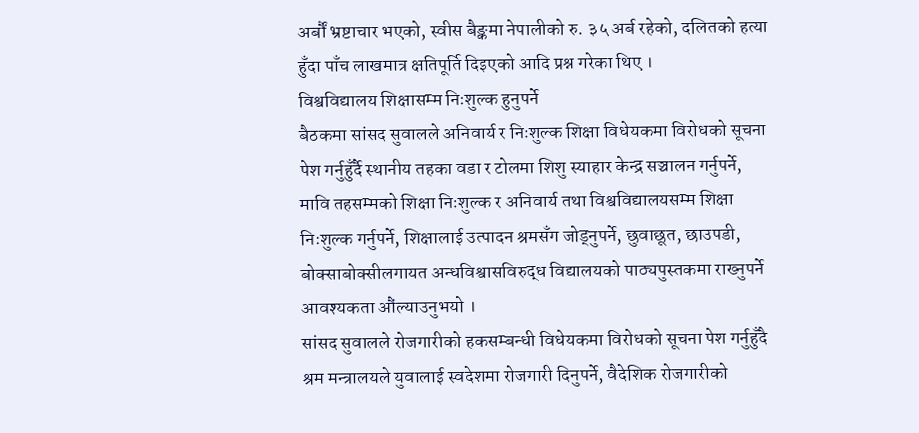अर्बौं भ्रष्टाचार भएको, स्वीस बैङ्कमा नेपालीको रु. ३५ अर्ब रहेको, दलितको हत्या हुँदा पाँच लाखमात्र क्षतिपूर्ति दिइएको आदि प्रश्न गरेका थिए ।
विश्वविद्यालय शिक्षासम्म निःशुल्क हुनुपर्ने
बैठकमा सांसद सुवालले अनिवार्य र निःशुल्क शिक्षा विधेयकमा विरोधको सूचना पेश गर्नुहुँर्दै स्थानीय तहका वडा र टोलमा शिशु स्याहार केन्द्र सञ्चालन गर्नुपर्ने, मावि तहसम्मको शिक्षा निःशुल्क र अनिवार्य तथा विश्वविद्यालयसम्म शिक्षा निःशुल्क गर्नुपर्ने, शिक्षालाई उत्पादन श्रमसँग जोड्नुपर्ने, छुवाछूत, छाउपडी, बोक्साबोक्सीलगायत अन्धविश्वासविरुद्ध विद्यालयको पाठ्यपुस्तकमा राख्नुपर्ने आवश्यकता औंल्याउनुभयो ।
सांसद सुवालले रोजगारीको हकसम्बन्धी विधेयकमा विरोधको सूचना पेश गर्नुहुँदै श्रम मन्त्रालयले युवालाई स्वदेशमा रोजगारी दिनुपर्ने, वैदेशिक रोजगारीको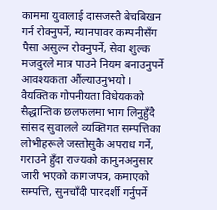काममा युवालाई दासजस्तै बेचबिखन गर्न रोक्नुपर्ने, म्यानपावर कम्पनीसँग पैसा असुल्न रोक्नुपर्ने, सेवा शुल्क मजदुरले मात्र पाउने नियम बनाउनुपर्ने आवश्यकता औंल्याउनुभयो ।
वैयक्तिक गोपनीयता विधेयकको सैद्धान्तिक छलफलमा भाग लिनुहुँदै सांसद सुवालले व्यक्तिगत सम्पत्तिका लोभीहरूले जस्तोसुकै अपराध गर्ने, गराउने हुँदा राज्यको कानुनअनुसार जारी भएको कागजपत्र, कमाएको सम्पत्ति, सुनचाँदी पारदर्शी गर्नुपर्ने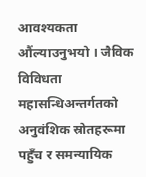आवश्यकता औंल्याउनुभयो । जैविक विविधता महासन्धिअन्तर्गतको अनुवंशिक स्रोतहरूमा पहुँच र समन्यायिक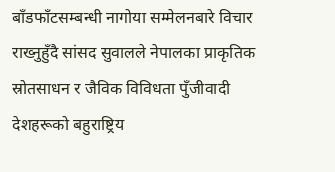बाँडफाँटसम्बन्धी नागोया सम्मेलनबारे विचार राख्नुहुँदै सांसद सुवालले नेपालका प्राकृतिक स्रोतसाधन र जैविक विविधता पुँजीवादी देशहरूको बहुराष्ट्रिय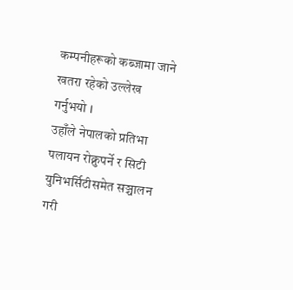कम्पनीहरूको कब्जामा जाने खतरा रहेको उल्लेख गर्नुभयो ।
उहाँले नेपालको प्रतिभा पलायन रोक्नुपर्ने र सिटी युनिभर्सिटीसमेत सञ्चालन गरी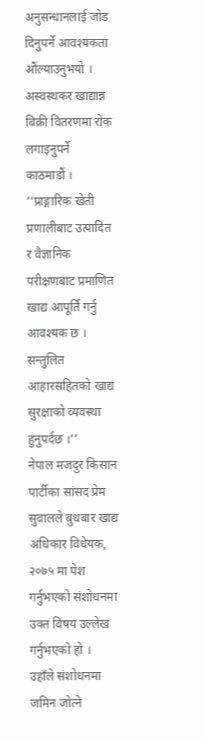अनुसन्धानलाई जोड दिनुपर्ने आवश्यकता औंल्याउनुभयो ।
अस्वस्थकर खाद्यान्न बिक्री वितरणमा रोक लगाइनुपर्ने
काठमाडौं । ‘‘प्राङ्गारिक खेती प्रणालीबाट उत्पादित र वैज्ञानिक परीक्षणबाट प्रमाणित खाद्य आपूर्ति गर्नु आवश्यक छ । सन्तुलित आहारसहितको खाद्य सुरक्षाको व्यवस्था हुनुपर्दछ ।’’
नेपाल मजदुर किसान पार्टीका सांसद प्रेम सुवालले बुधबार खाद्य अधिकार विधेयक, २०७५ मा पेश गर्नुभएको संशोधनमा उक्त विषय उल्लेख गर्नुभएको हो ।
उहाँले संशोधनमा जमिन जोत्ने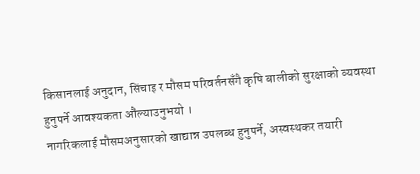किसानलाई अनुदान, सिंचाइ र मौसम परिवर्तनसँगै कृषि बालीको सुरक्षाको व्यवस्था हुनुपर्ने आवश्यकता औंल्याउनुभयो ।
नागरिकलाई मौसमअनुसारको खाद्यान्न उपलब्ध हुनुपर्ने, अस्वस्थकर तयारी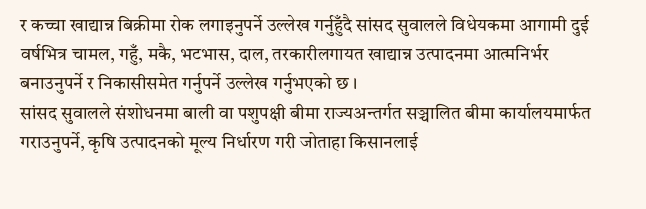र कच्चा खाद्यान्न बिक्रीमा रोक लगाइनुपर्ने उल्लेख गर्नुहुँदै सांसद सुवालले विधेयकमा आगामी दुई वर्षभित्र चामल, गहुँ, मकै, भटभास, दाल, तरकारीलगायत खाद्यान्न उत्पादनमा आत्मनिर्भर बनाउनुपर्ने र निकासीसमेत गर्नुपर्ने उल्लेख गर्नुभएको छ ।
सांसद सुवालले संशोधनमा बाली वा पशुपक्षी बीमा राज्यअन्तर्गत सञ्चालित बीमा कार्यालयमार्फत गराउनुपर्ने, कृषि उत्पादनको मूल्य निर्धारण गरी जोताहा किसानलाई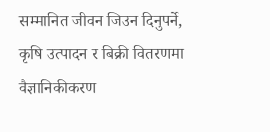सम्मानित जीवन जिउन दिनुपर्ने, कृषि उत्पादन र बिक्री वितरणमा वैज्ञानिकीकरण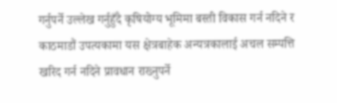गर्नुपर्ने उल्लेख गर्नुहुँदै कृषियोग्य भूमिमा बस्ती विकास गर्न नदिने र काठमाडौं उपत्यकामा यस क्षेत्रबाहेक अन्यत्रकालाई अचल सम्पत्ति खरिद गर्न नदिने प्रावधान राख्नुपर्ने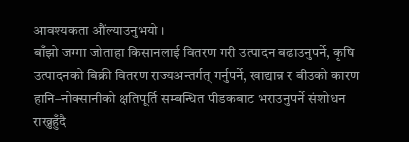आवश्यकता औंल्याउनुभयो ।
बाँझो जग्गा जोताहा किसानलाई वितरण गरी उत्पादन बढाउनुपर्ने, कृषि उत्पादनको बिक्री वितरण राज्यअन्तर्गत् गर्नुपर्ने, खाद्यान्न र बीउको कारण हानि–नोक्सानीको क्षतिपूर्ति सम्बन्धित पीडकबाट भराउनुपर्ने संशोधन राख्नुहुँदै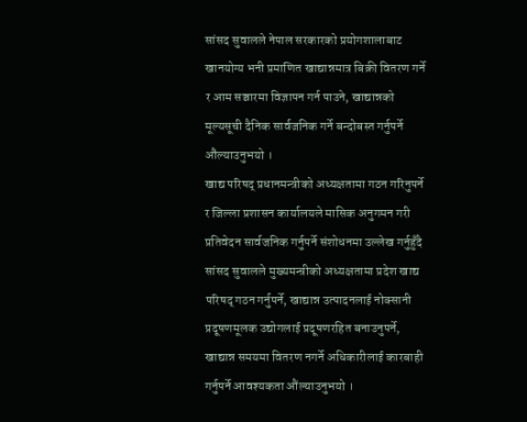सांसद सुवालले नेपाल सरकारको प्रयोगशालाबाट खानयोग्य भनी प्रमाणित खाद्यान्नमात्र बिक्री वितरण गर्ने र आम सञ्चारमा विज्ञापन गर्न पाउने, खाद्यान्नको मूल्यसूची दैनिक सार्वजनिक गर्ने बन्दोबस्त गर्नुपर्ने औंल्याउनुभयो ।
खाद्य परिषद् प्रधानमन्त्रीको अध्यक्षतामा गठन गरिनुपर्ने र जिल्ला प्रशासन कार्यालयले मासिक अनुगमन गरी प्रतिवेदन सार्वजनिक गर्नुपर्ने संशोधनमा उल्लेख गर्नुहुँदै सांसद सुवालले मुख्यमन्त्रीको अध्यक्षतामा प्रदेश खाद्य परिषद् गठन गर्नुपर्ने, खाद्यान्न उत्पादनलाई नोक्सानी प्रदूषणमूलक उद्योगलाई प्रदूषणरहित बनाउनुपर्ने, खाद्यान्न समयमा वितरण नगर्ने अधिकारीलाई कारबाही गर्नुपर्ने आवश्यकता औंल्याउनुभयो ।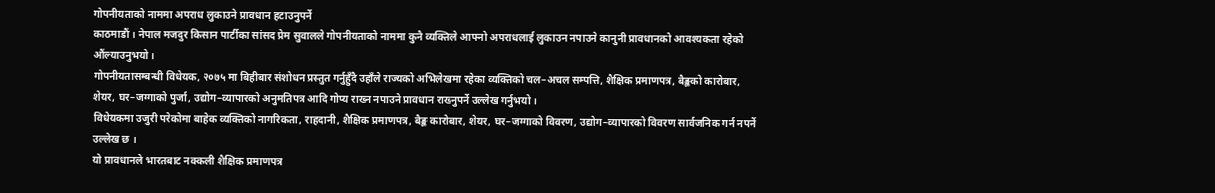गोपनीयताको नाममा अपराध लुकाउने प्रावधान हटाउनुपर्ने
काठमाडौं । नेपाल मजदुर किसान पार्टीका सांसद प्रेम सुवालले गोपनीयताको नाममा कुनै व्यक्तिले आफ्नो अपराधलाई लुकाउन नपाउने कानुनी प्रावधानको आवश्यकता रहेको औंल्याउनुभयो ।
गोपनीयतासम्बन्धी विधेयक, २०७५ मा बिहीबार संशोधन प्रस्तुत गर्नुहुँदै उहाँले राज्यको अभिलेखमा रहेका व्यक्तिको चल–अचल सम्पत्ति, शैक्षिक प्रमाणपत्र, बैङ्कको कारोबार, शेयर, घर–जग्गाको पुर्जा, उद्योग–व्यापारको अनुमतिपत्र आदि गोप्य राख्न नपाउने प्रावधान राख्नुपर्ने उल्लेख गर्नुभयो ।
विधेयकमा उजुरी परेकोमा बाहेक व्यक्तिको नागरिकता, राहदानी, शैक्षिक प्रमाणपत्र, बैङ्क कारोबार, शेयर, घर–जग्गाको विवरण, उद्योग–व्यापारको विवरण सार्वजनिक गर्न नपर्ने उल्लेख छ ।
यो प्रावधानले भारतबाट नक्कली शैक्षिक प्रमाणपत्र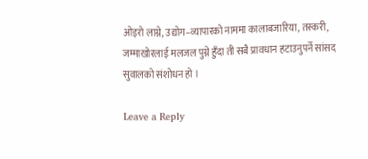ओइरो लाग्ने, उद्योग–व्यापारको नाममा कालाबजारिया, तस्करी, जम्माखोरलाई मलजल पुग्ने हुँदा ती सबै प्रावधान हटाउनुपर्ने सांसद सुवालको संशोधन हो ।

Leave a Reply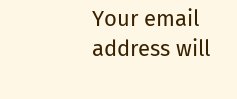Your email address will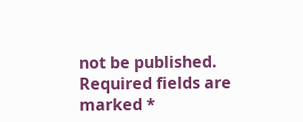not be published. Required fields are marked *